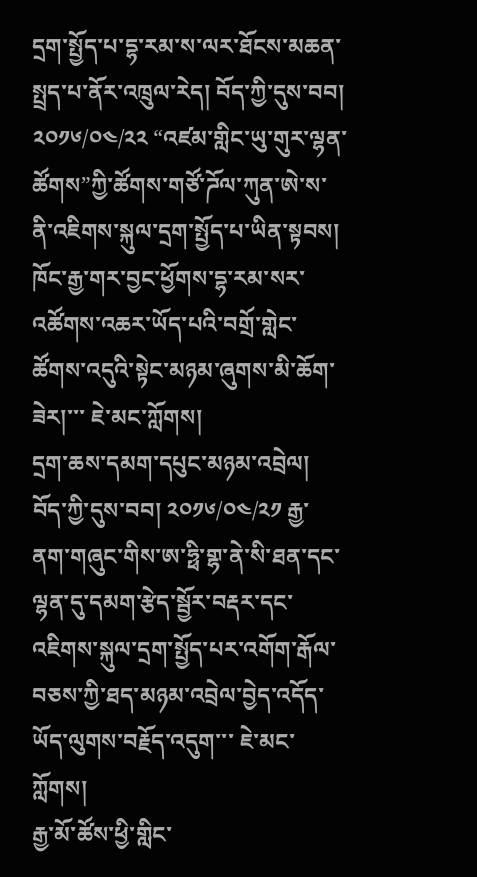དྲག་སྤྱོད་པ་དྷ་རམ་ས་ལར་ཐོངས་མཆན་སྤྲད་པ་ནོར་འཁྲུལ་རེད། བོད་ཀྱི་དུས་བབ། ༢༠༡༦/༠༤/༢༢ “འཛམ་གླིང་ཡུ་གུར་ལྷན་ཚོགས”ཀྱི་ཚོགས་གཙོ་ཌོལ་ཀུན་ཨེ་ས་ནི་འཇིགས་སྐུལ་དྲག་སྤྱོད་པ་ཡིན་སྟབས། ཁོང་རྒྱ་གར་བྱང་ཕྱོགས་དྷ་རམ་སར་འཚོགས་འཆར་ཡོད་པའི་བགྲོ་གླེང་ཚོགས་འདུའི་སྟེང་མཉམ་ཞུགས་མི་ཆོག་ཟེར།་་་ ཇེ་མང་ཀློགས།
དྲག་ཆས་དམག་དཔུང་མཉམ་འབྲེལ། བོད་ཀྱི་དུས་བབ། ༢༠༡༦/༠༤/༢༡ རྒྱ་ནག་གཞུང་གིས་ཨ་ཧྥི་གྷ་ནེ་སི་ཐན་དང་ལྷན་དུ་དམག་རྩེད་སྦྱོར་བརྡར་དང་འཇིགས་སྐུལ་དྲག་སྤྱོད་པར་འགོག་རྒོལ་བཅས་ཀྱི་ཐད་མཉམ་འབྲེལ་བྱེད་འདོད་ཡོད་ལུགས་བརྗོད་འདུག་་་ ཇེ་མང་ཀློགས།
རྒྱ་མོ་ཚོས་ཕྱི་གླིང་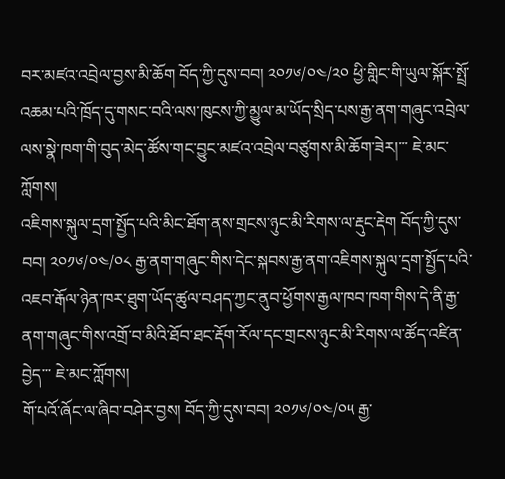བར་མཛའ་འབྲེལ་བྱས་མི་ཆོག བོད་ཀྱི་དུས་བབ། ༢༠༡༦/༠༤/༢༠ ཕྱི་གླིང་གི་ཡུལ་སྐོར་སྤྲོ་འཆམ་པའི་ཁྲོད་དུ་གསང་བའི་ལས་ཁུངས་ཀྱི་མྱུལ་མ་ཡོད་སྲིད་པས་རྒྱ་ནག་གཞུང་འབྲེལ་ལས་སྣེ་ཁག་གི་བུད་མེད་ཚོས་གང་བྱུང་མཛའ་འབྲེལ་བཙུགས་མི་ཆོག་ཟེར།་་་ ཇེ་མང་ཀློགས།
འཇིགས་སྐུལ་དྲག་སྤྱོད་པའི་མིང་ཐོག་ནས་གྲངས་ཉུང་མི་རིགས་ལ་རྡུང་རྡེག བོད་ཀྱི་དུས་བབ། ༢༠༡༦/༠༤/༠༨ རྒྱ་ནག་གཞུང་གིས་དེང་སྐབས་རྒྱ་ནག་འཇིགས་སྐུལ་དྲག་སྤྱོད་པའི་འཇབ་རྒོལ་ཉེན་ཁར་ཐུག་ཡོད་ཚུལ་བཤད་ཀྱང་ནུབ་ཕྱོགས་རྒྱལ་ཁབ་ཁག་གིས་དེ་ནི་རྒྱ་ནག་གཞུང་གིས་འགྲོ་བ་མིའི་ཐོབ་ཐང་རྡོག་རོལ་དང་གྲངས་ཉུང་མི་རིགས་ལ་ཚོད་འཛིན་བྱེད་་་ ཇེ་མང་ཀློགས།
གོ་པའོ་ཞོང་ལ་ཞིབ་བཤེར་བྱས། བོད་ཀྱི་དུས་བབ། ༢༠༡༦/༠༤/༠༥ རྒྱ་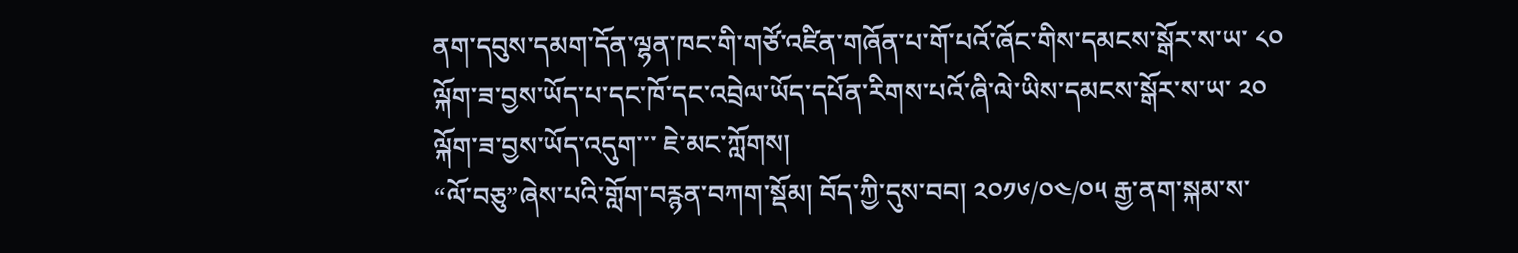ནག་དབུས་དམག་དོན་ལྷན་ཁང་གི་གཙོ་འཛིན་གཞོན་པ་གོ་པའོ་ཞོང་གིས་དམངས་སྒོར་ས་ཡ་ ༨༠ ལྐོག་ཟ་བྱས་ཡོད་པ་དང་ཁོ་དང་འབྲེལ་ཡོད་དཔོན་རིགས་པའོ་ཞི་ལེ་ཡིས་དམངས་སྒོར་ས་ཡ་ ༢༠ ལྐོག་ཟ་བྱས་ཡོད་འདུག་་་ ཇེ་མང་ཀློགས།
“ལོ་བཅུ”ཞེས་པའི་གློག་བརྙན་བཀག་སྡོམ། བོད་ཀྱི་དུས་བབ། ༢༠༡༦/༠༤/༠༥ རྒྱ་ནག་སྐམ་ས་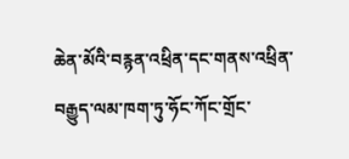ཆེན་མོའི་བརྙན་འཕྲིན་དང་གནས་འཕྲིན་བརྒྱུད་ལམ་ཁག་ཏུ་ཧོང་ཀོང་གྲོང་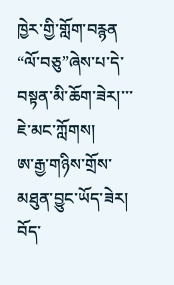ཁྱེར་གྱི་གློག་བརྙན “ལོ་བཅུ”ཞེས་པ་དེ་བསྟན་མི་ཆོག་ཟེར།་་་ ཇེ་མང་ཀློགས།
ཨ་རྒྱ་གཉིས་གྲོས་མཐུན་བྱུང་ཡོད་ཟེར། བོད་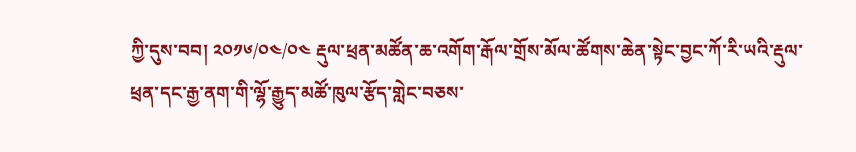ཀྱི་དུས་བབ། ༢༠༡༦/༠༤/༠༤ རྡུལ་ཕྲན་མཚོན་ཆ་འགོག་རྒོལ་གྲོས་མོལ་ཚོགས་ཆེན་སྟེང་བྱང་ཀོ་རི་ཡའི་རྡུལ་ཕྲན་དང་རྒྱ་ནག་གི་ལྷོ་རྒྱུད་མཚོ་ཁུལ་རྩོད་གླེང་བཅས་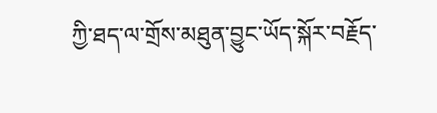ཀྱི་ཐད་ལ་གྲོས་མཐུན་བྱུང་ཡོད་སྐོར་བརྗོད་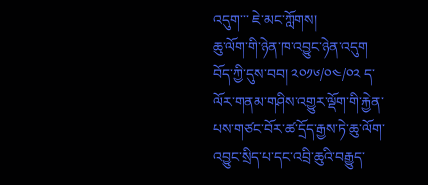འདུག་་་ ཇེ་མང་ཀློགས།
ཆུ་ལོག་གི་ཉེན་ཁ་འབྱུང་ཉེན་འདུག བོད་ཀྱི་དུས་བབ། ༢༠༡༦/༠༤/༠༢ ད་ལོར་གནམ་གཤིས་འགྱུར་ལྡོག་གི་རྐྱེན་པས་གཙང་བོར་ཚ་དྲོད་རྒྱས་ཏེ་ཆུ་ལོག་འབྱུང་སྲིད་པ་དང་འབྲི་ཆུའི་བརྒྱུད་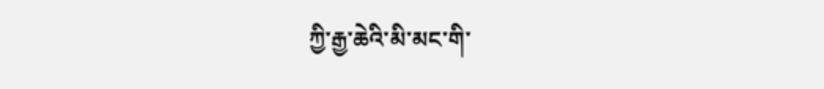ཀྱི་རྒྱ་ཆེའི་མི་མང་གི་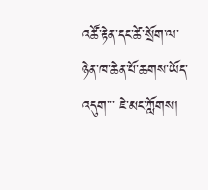འཚོ་རྟེན་དང་ཚེ་སྲོག་ལ་ཉེན་ཁ་ཆེན་པོ་ཆགས་ཡོད་འདུག་་་ ཇེ་མང་ཀློགས།